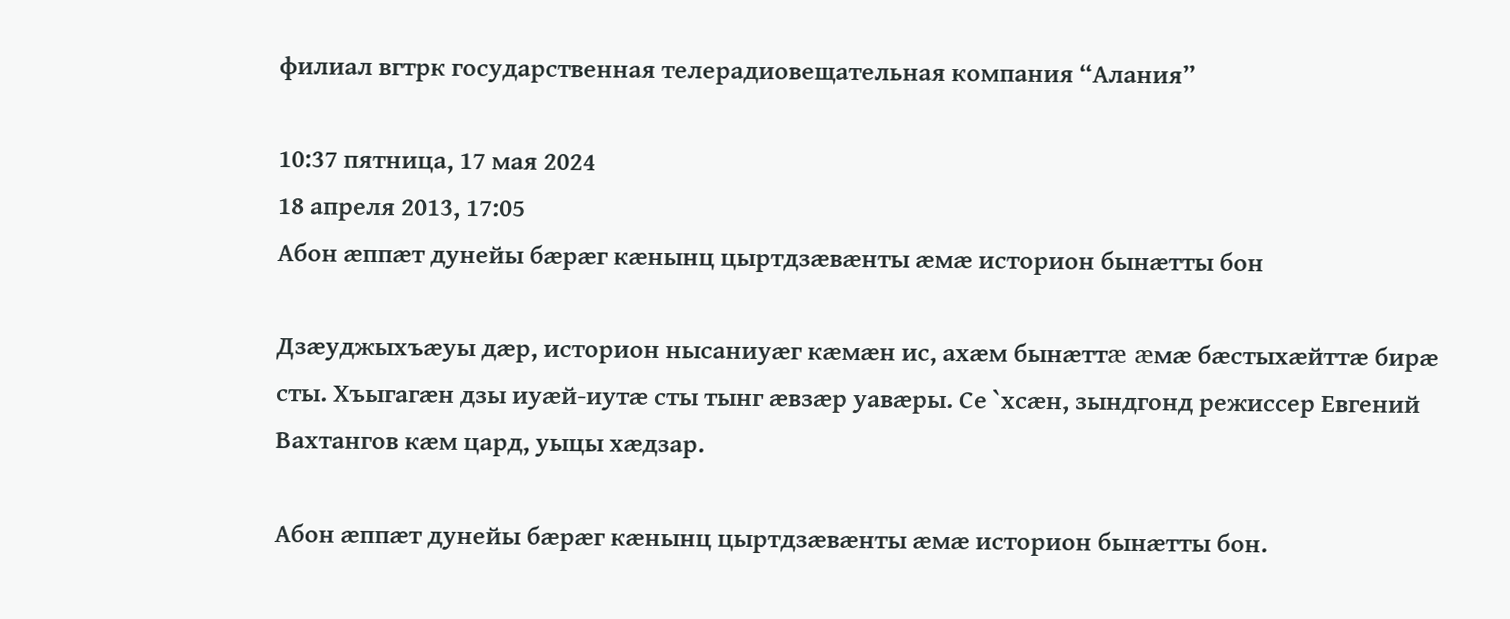филиал вгтрк государственная телерадиовещательная компания “Алания”

10:37 пятница, 17 мая 2024
18 апреля 2013, 17:05
Абон æппæт дунейы бæрæг кæнынц цыртдзæвæнты æмæ историон бынæтты бон

Дзæуджыхъæуы дæр, историон нысаниуæг кæмæн ис, ахæм бынæттæ æмæ бæстыхæйттæ бирæ сты. Хъыгагæн дзы иуæй-иутæ сты тынг æвзæр уавæры. Се `хсæн, зындгонд режиссер Евгений Вахтангов кæм цард, уыцы хæдзар.

Абон æппæт дунейы бæрæг кæнынц цыртдзæвæнты æмæ историон бынæтты бон.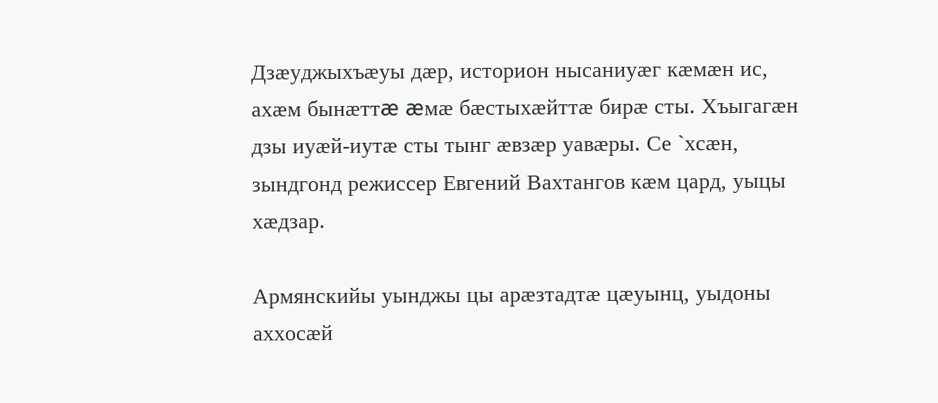Дзæуджыхъæуы дæр, историон нысаниуæг кæмæн ис, ахæм бынæттæ æмæ бæстыхæйттæ бирæ сты. Хъыгагæн дзы иуæй-иутæ сты тынг æвзæр уавæры. Се `хсæн, зындгонд режиссер Евгений Вахтангов кæм цард, уыцы хæдзар.

Армянскийы уынджы цы арæзтадтæ цæуынц, уыдоны аххосæй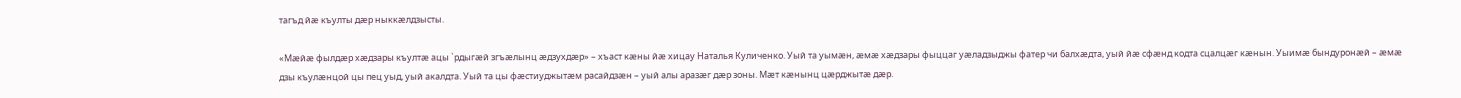тагъд йæ къулты дæр ныккæлдзысты.

«Мæйæ фылдæр хæдзары къултæ ацы `рдыгæй згъæлынц æдзухдæр» – хъаст кæны йæ хицау Наталья Куличенко. Уый та уымæн, æмæ хæдзары фыццаг уæладзыджы фатер чи балхæдта, уый йæ сфæнд кодта сцалцæг кæнын. Уыимæ бындуронæй – æмæ дзы къулæнцой цы пец уыд, уый акалдта. Уый та цы фæстиуджытæм расайдзæн – уый алы аразæг дæр зоны. Мæт кæнынц цæрджытæ дæр.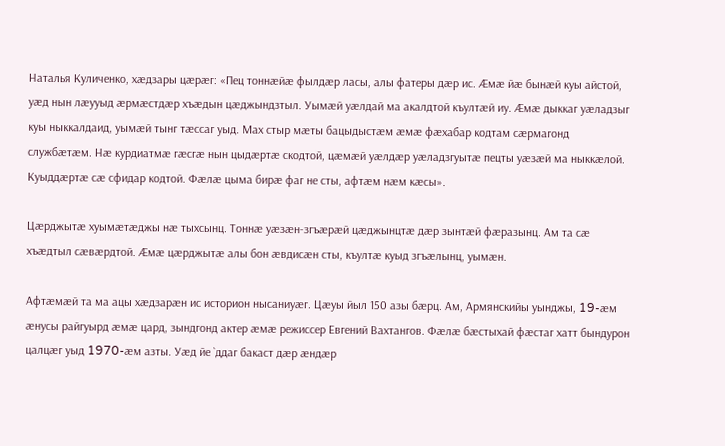Наталья Куличенко, хæдзары цæрæг: «Пец тоннæйæ фылдæр ласы, алы фатеры дæр ис. Æмæ йæ бынæй куы айстой, уæд нын лæууыд æрмæстдæр хъæдын цæджындзтыл. Уымæй уæлдай ма акалдтой къултæй иу. Æмæ дыккаг уæладзыг куы ныккалдаид, уымæй тынг тæссаг уыд. Мах стыр мæты бацыдыстæм æмæ фæхабар кодтам сæрмагонд службæтæм. Нæ курдиатмæ гæсгæ нын цыдæртæ скодтой, цæмæй уæлдæр уæладзгуытæ пецты уæзæй ма ныккæлой. Куыддæртæ сæ сфидар кодтой. Фæлæ цыма бирæ фаг не сты, афтæм нæм кæсы».

Цæрджытæ хуымæтæджы нæ тыхсынц. Тоннæ уæзæн-згъæрæй цæджынцтæ дæр зынтæй фæразынц. Ам та сæ хъæдтыл сæвæрдтой. Æмæ цæрджытæ алы бон æвдисæн сты, къултæ куыд згъæлынц, уымæн.

Афтæмæй та ма ацы хæдзарæн ис историон нысаниуæг. Цæуы йыл 150 азы бæрц. Ам, Армянскийы уынджы, 19-æм æнусы райгуырд æмæ цард, зындгонд актер æмæ режиссер Евгений Вахтангов. Фæлæ бæстыхай фæстаг хатт бындурон цалцæг уыд 1970-æм азты. Уæд йе `ддаг бакаст дæр æндæр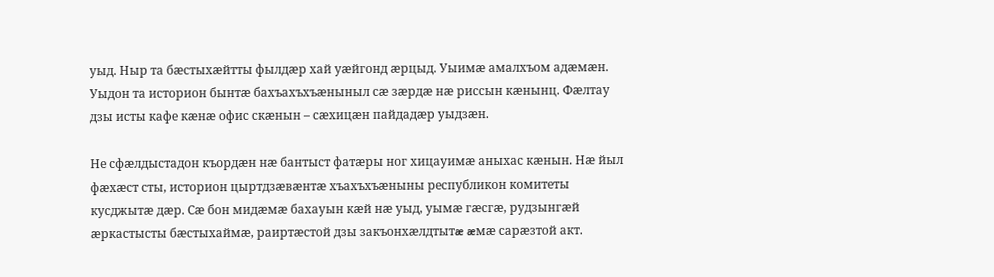уыд. Ныр та бæстыхæйтты фылдæр хай уæйгонд æрцыд. Уыимæ амалхъом адæмæн. Уыдон та историон бынтæ бахъахъхъæныныл сæ зæрдæ нæ риссын кæнынц. Фæлтау дзы исты кафе кæнæ офис скæнын – сæхицæн пайдадæр уыдзæн.

Не сфæлдыстадон къордæн нæ бантыст фатæры ног хицауимæ аныхас кæнын. Нæ йыл фæхæст сты, историон цыртдзæвæнтæ хъахъхъæныны республикон комитеты кусджытæ дæр. Сæ бон мидæмæ бахауын кæй нæ уыд, уымæ гæсгæ, рудзынгæй æркастысты бæстыхаймæ, раиртæстой дзы закъонхæлдтытæ æмæ сарæзтой акт.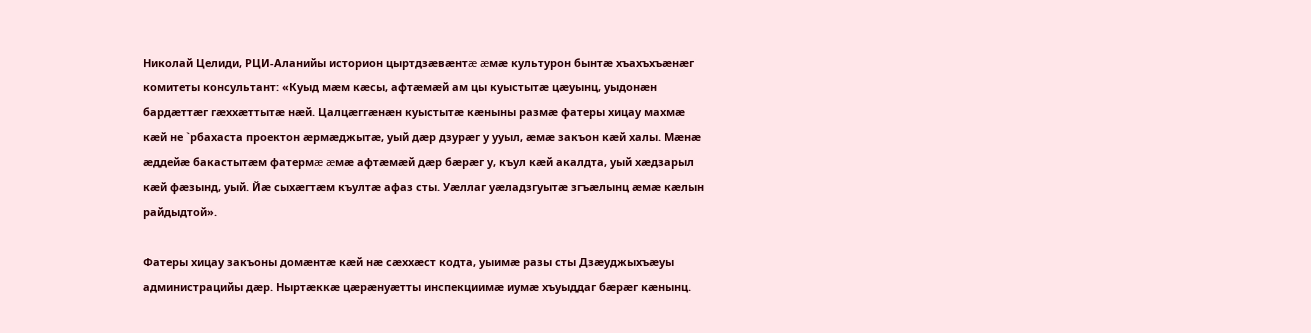Николай Целиди, РЦИ-Аланийы историон цыртдзæвæнтæ æмæ культурон бынтæ хъахъхъæнæг комитеты консультант: «Куыд мæм кæсы, афтæмæй ам цы куыстытæ цæуынц, уыдонæн бардæттæг гæххæттытæ нæй. Цалцæггæнæн куыстытæ кæныны размæ фатеры хицау махмæ кæй не `рбахаста проектон æрмæджытæ, уый дæр дзурæг у ууыл, æмæ закъон кæй халы. Мæнæ æддейæ бакастытæм фатермæ æмæ афтæмæй дæр бæрæг у, къул кæй акалдта, уый хæдзарыл кæй фæзынд, уый. Йæ сыхæгтæм къултæ афаз сты. Уæллаг уæладзгуытæ згъæлынц æмæ кæлын райдыдтой».

Фатеры хицау закъоны домæнтæ кæй нæ сæххæст кодта, уыимæ разы сты Дзæуджыхъæуы администрацийы дæр. Ныртæккæ цæрæнуæтты инспекциимæ иумæ хъуыддаг бæрæг кæнынц.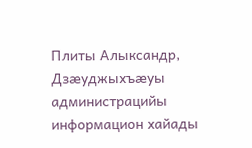Плиты Алыксандр, Дзæуджыхъæуы администрацийы информацион хайады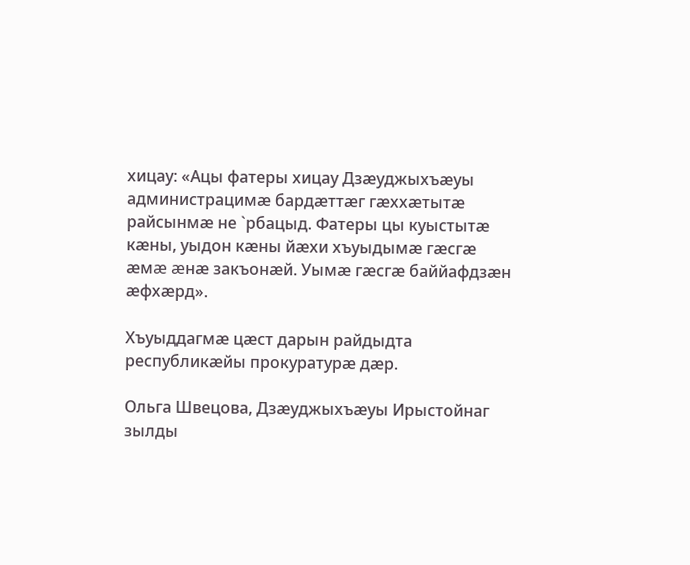хицау: «Ацы фатеры хицау Дзæуджыхъæуы администрацимæ бардæттæг гæххæтытæ райсынмæ не `рбацыд. Фатеры цы куыстытæ кæны, уыдон кæны йæхи хъуыдымæ гæсгæ æмæ æнæ закъонæй. Уымæ гæсгæ баййафдзæн æфхæрд».

Хъуыддагмæ цæст дарын райдыдта республикæйы прокуратурæ дæр.

Ольга Швецова, Дзæуджыхъæуы Ирыстойнаг зылды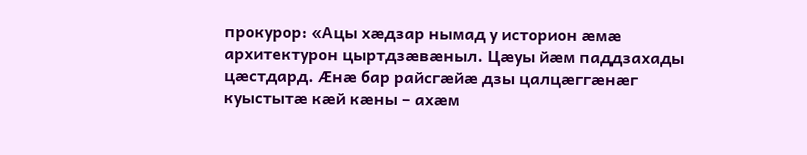прокурор: «Ацы хæдзар нымад у историон æмæ архитектурон цыртдзæвæныл. Цæуы йæм паддзахады цæстдард. Æнæ бар райсгæйæ дзы цалцæггæнæг куыстытæ кæй кæны – ахæм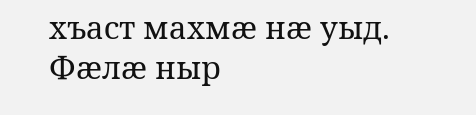хъаст махмæ нæ уыд. Фæлæ ныр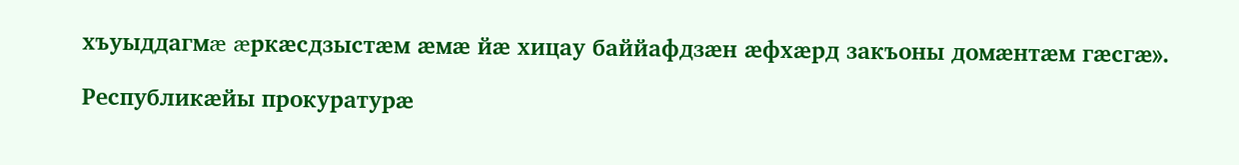хъуыддагмæ æркæсдзыстæм æмæ йæ хицау баййафдзæн æфхæрд закъоны домæнтæм гæсгæ».

Республикæйы прокуратурæ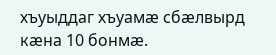хъуыддаг хъуамæ сбæлвырд кæна 10 бонмæ.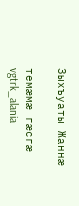Зыхъуаты Жаннæ

темæмæ гæсгæ
vgtrk_alania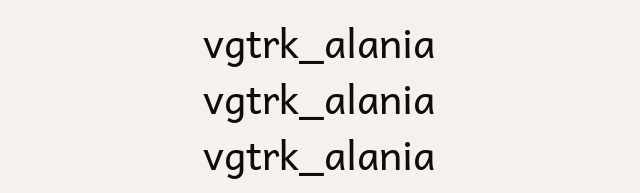vgtrk_alania
vgtrk_alania
vgtrk_alania